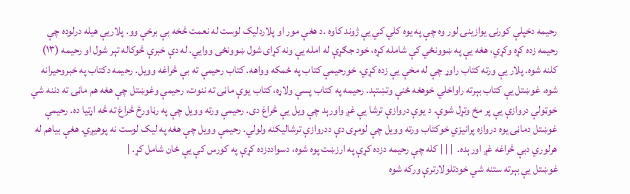رحيمه دخپلې کورنۍ يوازينۍ لور وه چې په يوه کلي کي يې ژوند کاوه .د هغې مور او پلاردليک لوست له نعمت څخه بې برخې وو. پلاريې هيله درلوده چې رحيمه زده کړه وکړي، هغه يې په ښوونځي کې شامله کړه، خود جګړې له امله يې ونه کړای شول ښوونځی ووايي. له دې خبرې څوکاله تېر شول او رحيمه (١٣) کلنه شوه. پلار يې ورته کتاب راوړ چې له مخې يې زده کړي، خورحيمې کتاب په ځمکه وواهه. کتاب رحيمې ته بې څراغه وويل. رحيمه دکتاب په خبروحيرانه شوه، غوښتل يې کتاب بېرته راواخلي خوهغه ځنې وتښتېد. رحيمه په کتاب پسې ولاړه، کتاب يوې ماڼۍ ته ننوت، رحيمې وغوښتل چې هغه هم ماڼۍ ته دننه شي خوټولې دروازې يې پر مخ وتړل شوې. د يوې دروازې ترشا يې غږ واورېد چې ويل يې څراغ دی. رحيمې ورته وويل چې په رڼاورځ څراغ ته څه اړتيا ده. رحيمې غوښتل دماڼۍ يوه دروازه پرانيزي خوکتاب ورته وويل چې لومړی دې ددروازې ترشاليکنه ولولي. رحيمې وويل چې هغه په ليک لوست نه پوهيږي. هغې بياهم له هرلوري دبې څراغه غږ اورېده.  | | | کله چې رحيمه دزده کړې په ارزښت پوه شوه، دسواددزده کړې په کورس کې يې ځان شامل کړ. |
غوښتل يې بېرته ستنه شي خودتلولارترې ورکه شوه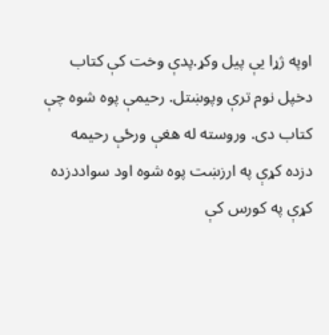اوپه ژړا يې پيل وکړ.پدې وخت کې کتاب دخپل نوم ترې وپوښتل. رحيمې پوه شوه چې کتاب دی. وروسته له هغې ورځې رحيمه دزده کړې په ارزښت پوه شوه اود سواددزده کړې په کورس کې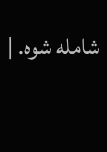شامله شوه. |